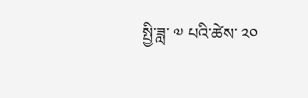སྤྱི་ཟླ་ ༧ པའི་ཚེས་ ༢༠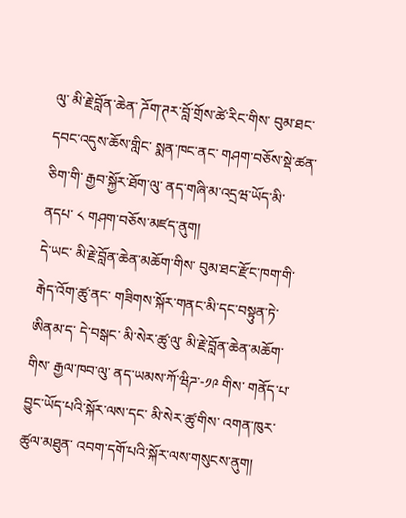ལུ་ མི་རྗེ་བློན་ཆེན་ ཌོག་ཊར་བློ་གྲོས་ཚེ་རིང་གིས་ བུམ་ཐང་དབང་འདུས་ཆོས་གླིང་ སྨན་ཁང་ནང་ གཤག་བཅོས་སྡེ་ཚན་ཅིག་གི་ རྒྱབ་སྐྱོར་ཐོག་ལུ་ ནད་གཞི་མ་འདྲཝ་ཡོད་མི་ ནདཔ་ ༨ གཤག་བཅོས་མཛད་ནུག།
དེ་ཡང་ མི་རྗེ་བློན་ཆེན་མཆོག་གིས་ བུམ་ཐང་རྫོང་ཁག་གི་ རྒེད་འོག་ཚུ་ནང་ གཟིགས་སྐོར་གནང་མི་དང་བསྟུན་ཏེ་ཨིནམ་ད་ དེ་བསྒང་ མི་སེར་ཚུ་ལུ་ མི་རྗེ་བློན་ཆེན་མཆོག་གིས་ རྒྱལ་ཁབ་ལུ་ ནད་ཡམས་ཀོ་ཝིཌ་-༡༩ གིས་ གནོད་པ་བྱུང་ཡོད་པའི་སྐོར་ལས་དང་ མི་སེར་ཚུ་གིས་ འགན་ཁུར་ཚུལ་མཐུན་ འབག་དགོ་པའི་སྐོར་ལས་གསུངས་ནུག།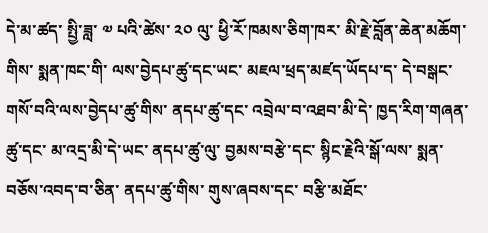དེ་མ་ཚད་ སྤྱི་ཟླ་ ༧ པའི་ཚེས་ ༢༠ ལུ་ ཕྱི་རོ་ཁམས་ཅིག་ཁར་ མི་རྗེ་བློན་ཆེན་མཆོག་གིས་ སྨན་ཁང་གི་ ལས་བྱེདཔ་ཚུ་དང་ཡང་ མཇལ་ཕྲད་མཛད་ཡོདཔ་ད་ དེ་བསྒང་ གསོ་བའི་ལས་བྱེདཔ་ཚུ་གིས་ ནདཔ་ཚུ་དང་ འབྲེལ་བ་འཐབ་མི་དེ་ ཁྱད་རིག་གཞན་ཚུ་དང་ མ་འདྲ་མི་དེ་ཡང་ ནདཔ་ཚུ་ལུ་ བྱམས་བརྩེ་དང་ སྙིང་རྗེའི་སྒོ་ལས་ སྨན་བཅོས་འབད་བ་ཅིན་ ནདཔ་ཚུ་གིས་ གུས་ཞབས་དང་ བརྩི་མཐོང་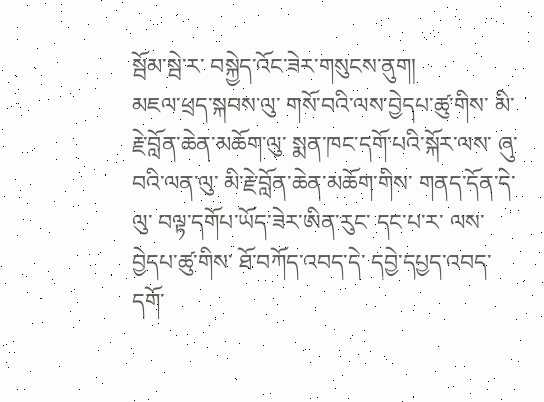སྦོམ་སྦེ་ར་ བསྐྱེད་འོང་ཟེར་གསུངས་ནུག།
མཇལ་ཕྲད་སྐབས་ལུ་ གསོ་བའི་ལས་བྱེདཔ་ཚུ་གིས་ མི་རྗེ་བློན་ཆེན་མཆོག་ལུ་ སྨན་ཁང་དགོ་པའི་སྐོར་ལས་ ཞུ་བའི་ལན་ལུ་ མི་རྗེ་བློན་ཆེན་མཆོག་གིས་ གནད་དོན་དེ་ལུ་ བལྟ་དགོཔ་ཡོད་ཟེར་ཨིན་རུང་ དང་པ་ར་ ལས་བྱེདཔ་ཚུ་གིས་ ཐོ་བཀོད་འབད་དེ་ དབྱེ་དཔྱད་འབད་དགོ་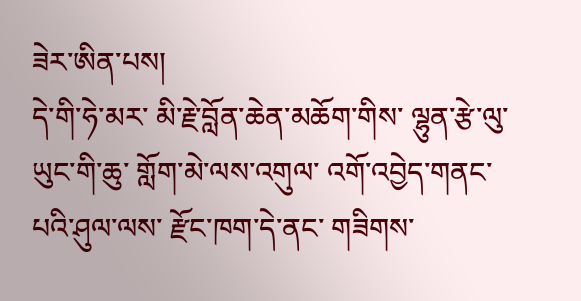ཟེར་ཨིན་པས།
དེ་གི་ཧེ་མར་ མི་རྗེ་བློན་ཆེན་མཆོག་གིས་ ལྷུན་རྩེ་ལུ་ ཡུང་གི་ཆུ་ གློག་མེ་ལས་འགུལ་ འགོ་འབྱེད་གནང་པའི་ཤུལ་ལས་ རྫོང་ཁག་དེ་ནང་ གཟིགས་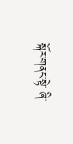སྐོར་གནང་སྟེ་ ཞི་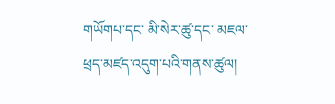གཡོགཔ་དང་ མི་སེར་ཚུ་དང་ མཇལ་ཕྲད་མཛད་འདུག་པའི་གནས་ཚུལ།